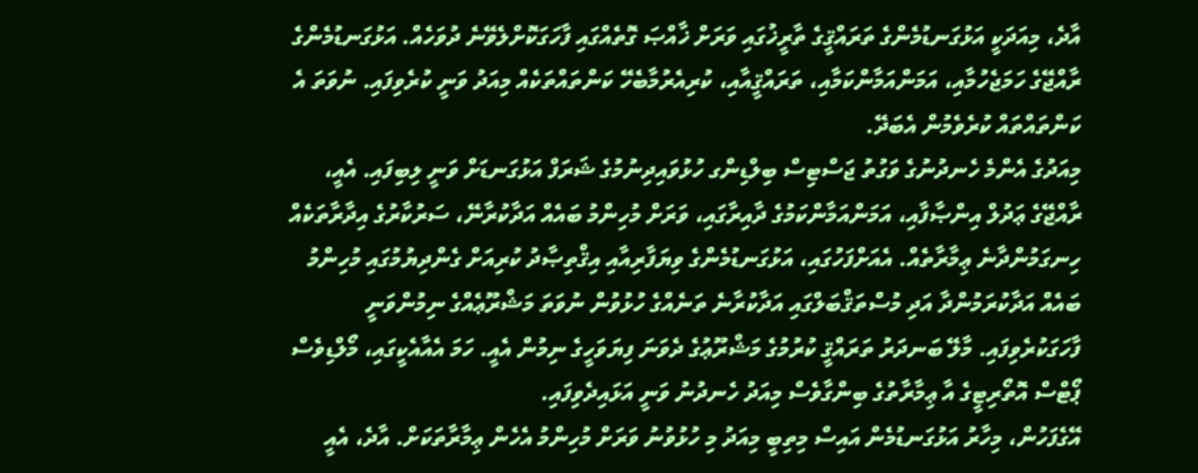އާދެ، މިއަދަކީ އަޅުގަނޑުމެންގެ ތަރައްޤީގެ ތާރީޚުގައި ވަރަށް ޚާއްޞަ ގޮތެއްގައި ފާހަގަކޮށްލެވޭނެ ދުވަހެއް. އަޅުގަނޑުމެންގެ ރާއްޖޭގެ ހަމަޖެހުމާއި، އަމަންއަމާންކަމާއި، ތަރައްޤީއާއި، ކުރިއެރުމާބެހޭ ކަންތައްތަކެއް މިއަދު ވަނީ ކުރެވިފައި. ނުވަތަ އެ ކަންތައްތައް ކުރެވެމުން އެބަދޭ.
މިއަދުގެ އެންމެ ހެނދުނުގެ ވަގުތު ޖަސްޓިސް ބިލްޑިންގ ހުޅުވައިދިނުމުގެ ޝަރަފް އަޅުގަނޑަށް ވަނީ ލިބިފައި. އެއީ، ރާއްޖޭގެ ޢަދުލް އިންޞާފާއި، އަމަންއަމާންކަމުގެ ދާއިރާގައި، ވަރަށް މުހިންމު ބައެއް އަދާކުރާނޭ، ސަރުކާރުގެ އިދާރާތަކެއް ހިނގަމުންދާނެ ޢިމާރާތެއް. އެއަށްފަހުގައި، އަޅުގަނޑުމެންގެ ވިޔަފާރިއާއި އިޤްތިޞާދު ކުރިއަށް ގެންދިޔުމުގައި މުހިންމު ބައެއް އަދާކުރަމުންދާ އަދި މުސްތަޤްބަލްގައި އަދާކުރާނެ ތަނެއްގެ ހުޅުވުން ނުވަތަ މަޝްރޫޢެއްގެ ނިމުންވަނީ ފާހަގަކުރެވިފައި. މާލޭ ބަނދަރު ތަރައްޤީ ކުރުމުގެ މަޝްރޫޢުގެ ދެވަނަ ފިޔަވަހީގެ ނިމުން އެއީ. ހަމަ އެއާއެކީގައި، މޯލްޑިވެސް ޕޯޓްސް އޮތޯރިޓީގެ އާ ޢިމާރާތުގެ ބިންގާވެސް މިއަދު ހެނދުނު ވަނީ އަޅައިދެވިފައި.
އޭގެފަހުން، މިހާރު އަޅުގަނޑުމެން އައިސް މިތިބީ މިއަދު މި ހުޅުވުނު ވަރަށް މުހިންމު އެހެން ޢިމާރާތަކަށް. އާދެ، އެއީ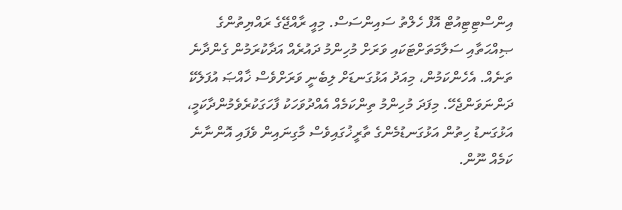އިންސްޓިޓިއުޓް އޮފް ހެލްތު ސައިންސަސް. މިއީ ރާއްޖޭގެ ރައްޔިތުންގެ ޞިއްޙަތާއި ސަލާމަތަށްޓަކައި ވަރަށް މުހިންމު ދައުރެއް އަދާކުރަމުން ގެންދާނެ ތަނެއް. އެހެންކަމުން، މިއަދު އަޅުގަނޑަށް ލިބެނީ ވަރަށްވެސް ޚާއްޞަ އުފަލެކޭ ދަންނަވަންޖެހޭ. މިފަދަ މުހިންމު ތިންކަމެއް އެއްދުވަހަކު ފާހަގަކުރެވެމުންދާކަމީ، އަޅުގަނޑު ހިތުން އަޅުގަނޑުމެންގެ ތާރީޚުގައިވެސް މާގިނައިން ވެފައި އޮންނާނެ ކަމެއް ނޫން.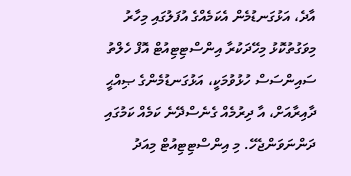އާދެ، އަޅުގަނޑުމެން އެކަމެއްގެ އުފަލުގައި މިހާރު މިވަގުތުކޮޅު މިހޭދަކުރާ އިންސްޓިޓިއުޓް އޮފް ހެލްތު ސައިންސަސް ހުޅުވުމަކީ، އަޅުގަނޑުމެންގެ ޞިއްޙީ ދާއިރާއަށް، އާ ދިރުމެއް ގެނެސްދޭނެ ކަމެއް ކަމުގައި ދަންނަވަންޖެހޭ. މި އިންސްޓިޓިއުޓް މިއަދު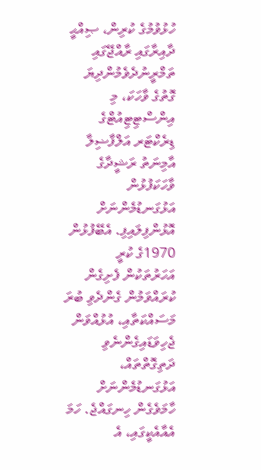ހުޅުވުމުގެ ކުރިން، ޞިއްޙީ ދާއިރާގައި ރާއްޖޭގައި ތަމްރީނުދެވެމުންދިޔަ ގޮތުގެ ވާހަކަ، މި އިންސްޓިޓިއުޓްގެ ޑިރެކްޓަރ އަލްފާޟިލާ އާމިނަތު ރަޝީދާގެ ވާހަކަފުޅުން އަޅުގަނޑުމެންނަށް އޮޅުންފިލައިފި. އެބޭފުޅުން 1970ގެ ކުރީ އަހަރުތަކުން ފެށިގެން ކުރައްވަމުން ގެންދެވި ބުރަ މަސައްކަތާއި، އުޅުއްވަން ޖެހިވަޑައިގެންނެވި ދަތިގޮތްތައް، އަޅުގަނޑުމެންނަށް ހާމަވެގެން ހިނގައްޖެ. ހަމަ އެއާއެކީގައި، އެ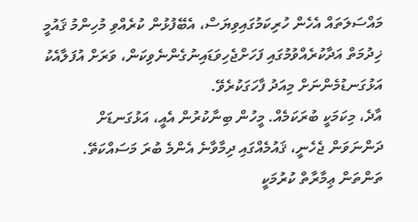މައްސަލަތައް އެހެން ހުރިކަމުގައިވިޔަސް، އެބޭފުޅުން ކުރެއްވި މުހިންމު ޤައުމީ ޚިދުމަތް އަދާކުރެއްވުމުގައި ފަހަށްޖެހިވަޑައިނުގެންނެވިކަން، ވަރަށް އުފަލާއެކު އަޅުގަނޑުމެންނަށް މިއަދު ފާހަގަކުރެވޭ.
އާދެ، މިކަމަކީ ބުރަކަމެއް. މީހުން ބިނާކުރުން އެއީ، އަޅުގަނޑަށް ދަންނަވަން ޖެހެނީ، ޤައުމެއްގައި ދިމާވާނެ އެންމެ ބުރަ މަސައްކަތޭ. ތަންތަން ޢިމާރާތް ކުރުމަކީ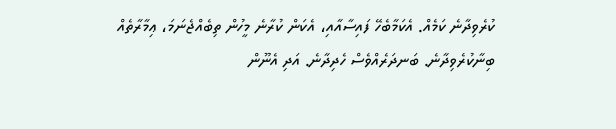ކުރެވިދާނެ ކަމެއް. އެކަމާބެހޭ ފައިސާއާއި، އެކަން ކުރާނެ މީހުން ތިބެއްޖެނަމަ، ޢިމާރާތެއް ބިނާކުރެވިދާނެ. ބަނދަރެއްވެސް ހެދިދާނެ. އަދި އެނޫން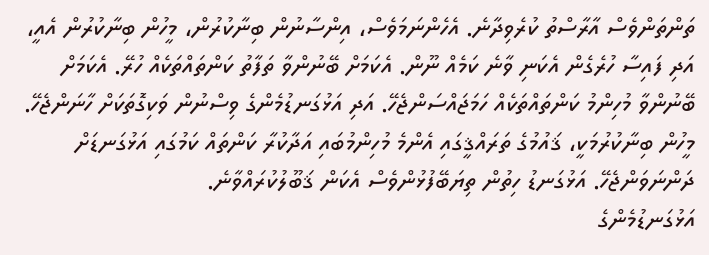ތަންތަންވެސް އާރާސްތު ކުރެވިދާނެ. އެހެންނަމަވެސް، އިންސާނުން ބިނާކުރުން، މީހުން ބިނާކުރުން އެއީ، އަދި ފައިސާ ހުރެގެން އެކަނި ވާނެ ކަމެއް ނޫން. އެކަމަށް ބޭނުންވާ ތަފާތު ކަންތައްތަކެއް ހުރޭ. އެކަމަށް ބޭނުންވާ މުހިންމު ކަންތައްތަކެއް ހަމަޖައްސަންޖެހޭ. އަދި އަޅުގަނޑުމެންގެ ވިސްނުން ވަކިގޮތަކަށް ހާނަންޖެހޭ. މީހުން ބިނާކުރުމަކީ، ޤައުމުގެ ތަރައްޤީގައި އެންމެ މުހިންމުބައި އަދާކުރާ ކަންތައް ކަމުގައި އަޅުގަނޑަށް ދަންނަވަންޖެހޭ. އަޅުގަނޑު ހިތުން ތިޔަބޭފުޅުންވެސް އެކަން ޤަބޫލުކުރައްވާނެ.
އަޅުގަނޑުމެންގެ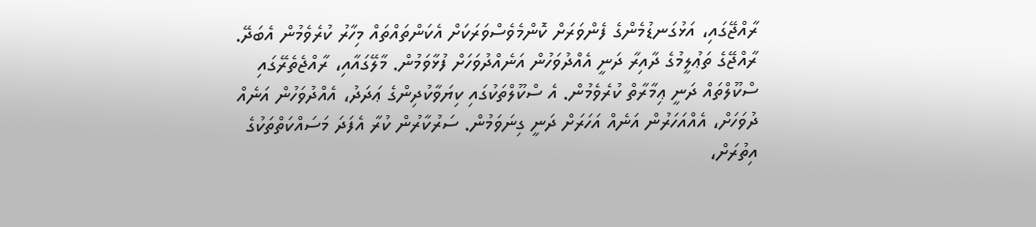ރާއްޖޭގައި، އަޅުގަނޑުމެންގެ ފެންވަރަށް ކޮންމެވެސްވަރަކަށް އެކަންތައްތައް މިހާރު ކުރެވެމުން އެބަދޭ. ރާއްޖޭގެ ތަޢުލީމުގެ ދާއިރާ ދަނީ އެއްދުވަހުން އަނެއްދުވަހަށް ފުޅާވަމުން. މާލޭގައާއި، ރާއްޖެތެރޭގައި ސްކޫލްތައް ދަނީ ޢިމާރާތް ކުރެވެމުން. އެ ސްކޫލްތަކުގައި ކިޔަވާކުދިންގެ ޢަދަދު، އެއްދުވަހުން އަނެއް ދުވަހަށް، އެއްއަހަރުން އަނެއް އަހަރަށް ދަނީ ގިނަވަމުން. ސަރުކާރުން ކުރާ އެފަދަ މަސައްކަތްތަކުގެ އިތުރަށް،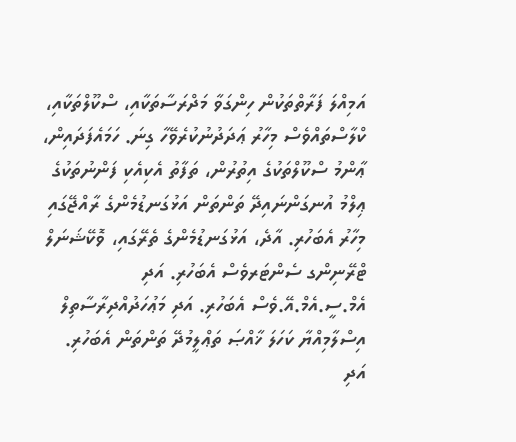އަމިއްލަ ފަރާތްތަކުން ހިންގަވާ މަދްރަސާތަކާއި، ސްކޫލްތަކާއި، ކްލާސްތައްވެސް މިހާރު ޢަދަދުނުކުރެވޭހާ ގިނަ. ހަމައެފަދައިން، ޢާންމު ސްކޫލްތަކުގެ އިތުރުން، ތަފާތު އެކިއެކި ފަންނުތަކުގެ ޢިލްމު އުނގަންނައިދޭ ތަންތަން އަޅުގަނޑުމެންގެ ރާއްޖޭގައި މިހާރު އެބަހުރި. އާދެ، އަޅުގަނޑުމެންގެ ތެރޭގައި، ވޮކޭޝަނަލް ޓްރޭނިންގ ސެންޓަރވެސް އެބަހުރި. އަދި އެމް.ސީ.އެމް.އޭ.ވެސް އެބަހުރި. އަދި މަޢުހަދުއްދިރާސާތިލް އިސްލާމިއްޔާ ކަހަލަ ޚާއްޞަ ތަޢްލީމުދޭ ތަންތަން އެބަހުރި. އަދި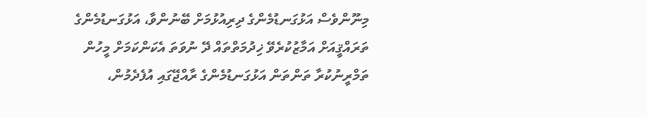މިނޫންވެސް އަޅުގަނޑުމެންގެ ދިރިއުޅުމަށް ބޭނުންވާ، އަޅުގަނޑުމެންގެ ތަރައްޤީއަށް އަމާޒުކުރެވޭ ޚިދުމަތްތައް ދޭ ނުވަތަ އެކަންކަމަށް މީހުން ތަމްރީނުކުރާ ތަންތަން އަޅުގަނޑުމެންގެ ރާއްޖޭގައި އުފެދެމުން،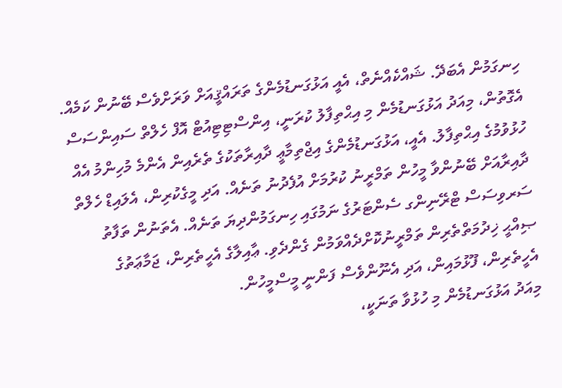ހިނގަމުން އެބަދޭ. ޝައްކެއްނެތް، އެއީ އަޅުގަނޑުމެންގެ ތަރައްޤީއަށް ވަރަށްވެސް ބޭނުން ކަމެއް.
އެގޮތުން، މިއަދު އަޅުގަނޑުމެން މި އިޙްތިފާލު ކުރަނީ، އިންސްޓިޓިއުޓް އޮފް ހެލްތް ސައިންސަސް ހުޅުވުމުގެ އިޙްތިފާލު. އެއީ، އަޅުގަނޑުމެންގެ އިޖްތިމާޢީ ދާއިރާތަކުގެ ތެރެއިން އެންމެ މުހިންމު އެއް ދާއިރާއަށް ބޭނުންވާ މީހުން ތަމްރީނު ކުރުމަށް އުފެދުނު ތަނެއް. އަދި މީގެކުރިން، އެލައިޑް ހެލްތް ސަރވިސަސް ޓްރޭނިންގ ސެންޓަރުގެ ނަމުގައި ހިނގަމުންދިޔަ ތަނެއް. އެތަނުން ތަފާތު ޞިއްޙީ ޚިދުމަތްތެރިން ތަމްރީނުކޮށްދެއްވަމުން ގެންދެވި. ޢާއިލާގެ އެހީތެރިން، ޖަމާޢަތުގެ އެހީތެރިން، ފޫޅުމައިން، އަދި އެނޫންވެސް ފަންނީ މީސްމީހުން.
މިއަދު އަޅުގަނޑުމެން މި ހުޅުވާ ތަނަކީ،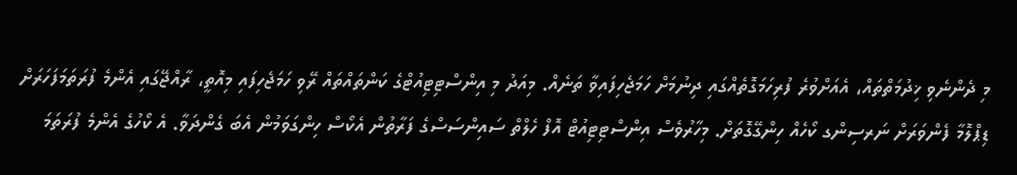މި ދެންނެވި ޚިދުމަތްތައް، އެއަށްވުރެ ފުރިހަމަގޮތެއްގައި ދިނުމަށް ހަމަޖެހިފައިވާ ތަނެއް. މިއަދު މި އިންސްޓިޓިއުޓްގެ ކަންތައްތައް ރޭވި ހަމަޖެހިފައި މިއޮތީ، ރާއްޖޭގައި އެންމެ ފުރަތަމަފަހަރަށް ޑިޕްލޮމާ ފެންވަރަށް ނަރސިންގ ކޯހެއް ހިންގޭގޮތަށް. މިހާރުވެސް އިންސްޓިޓިއުޓް އޮފް ހެލްތް ސައިންސަސްގެ ފަރާތުން އެކޯސް ހިންގަވަމުން އެބަ ގެންދަވާ. އެ ކޯހުގެ އެންމެ ފުރަތަމަ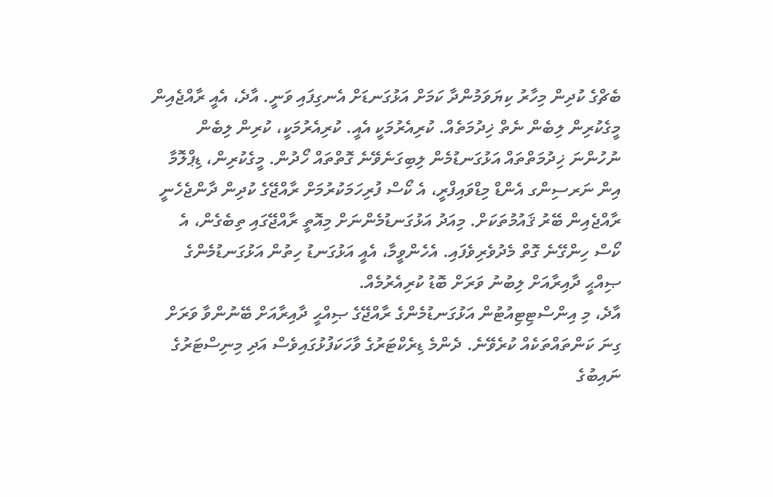ބެޗްގެ ކުދިން މިހާރު ކިޔަވަމުންދާ ކަމަށް އަޅުގަނޑަށް އެނގިފައި ވަނީ. އާދެ، އެއީ ރާއްޖެއިން މީގެކުރިން ލިބެން ނެތް ޚިދުމަތެއް. ކުރިއެރުމަކީ އެއީ. ކުރިއެރުމަކީ، ކުރިން ލިބެން ނުހުންނަ ޚިދުމަތްތައް އަޅުގަނޑުމެން ލިބިގަނެވޭނެ ގޮތްތައް ހޯދުން. މީގެކުރިން، ޑިޕްލޮމާ އިން ނަރސިންގ އެންޑް މިޑްވައިފްރީ، އެ ކޯސް ފުރިހަމަކުރުމަށް ރާއްޖޭގެ ކުދިން ދާންޖެހެނީ ރާއްޖެއިން ބޭރު ޤައުމުތަކަށް. މިއަދު އަޅުގަނޑުމެންނަށް މިއޮތީ ރާއްޖޭގައި ތިބެގެން، އެ ކޯސް ހިންގޭނެ ގޮތް މެދުވެރިވެފައި. އެހެންވީމާ، އެއީ އަޅުގަނޑު ހިތުން އަޅުގަނޑުމެންގެ ޞިއްޙީ ދާއިރާއަށް ލިބުނު ވަރަށް ބޮޑު ކުރިއެރުމެއް.
އާދެ، މި އިންސްޓިޓިއުޓުން އަޅުގަނޑުމެންގެ ރާއްޖޭގެ ޞިއްޙީ ދާއިރާއަށް ބޭނުންވާ ވަރަށް ގިނަ ކަންތައްތަކެއް ކުރެވޭނެ. ދެންމެ ޑިރެކްޓަރުގެ ވާހަކަފުޅުގައިވެސް އަދި މިނިސްޓަރުގެ ނައިބުގެ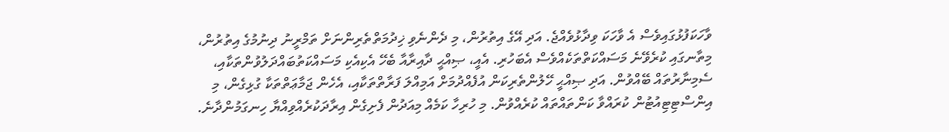ވާހަކަފުޅުގައިވެސް އެ ވާހަކަ ވިދާޅުވެއްޖެ. އަދި އޭގެ އިތުރުން، މި ދެންނެވި ޚިދުމަތްތެރިންނަށް ތަމްރީނު ދިނުމުގެ އިތުރުން، މިތާނގައި ކުރެވޭނެ މަސައްކަތްތަކެއްވެސް އެބަހުރި. އެއީ، ޞިއްޙީ ދާއިރާއާ ބެހޭ އެކިއެކި މަސައްކަތުބައްދަލުވުންތަކާއި، ސެމިނާރުތައް ބޭއްވުން. އަދި ޞިއްޙީ ހޭލުންތެރިކަން އުފެއްދުމަށް އަމިއްލަ ފަރާތްތަކާއި، އެހެން ޖަމާޢަތްތަކާ ގުޅިގެން، މި އިންސްޓިޓިއުޓުން ކުރައްވާ ކަންތައްތައް ކުރެއްވުން. މި ހުރިހާ ކަމެއް މިއަދުން ފެށިގެން އިރާދަކުރެއްވިއްޔާ ހިނގަމުންދާނެ.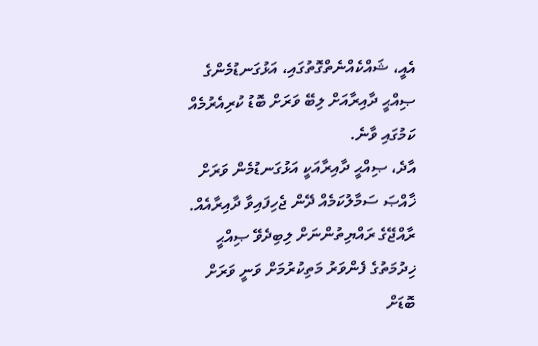އެއީ، ޝައްކެއްނެތްގޮތުގައި، އަޅުގަނޑުމެންގެ ޞިއްޙީ ދާއިރާއަށް ލިބޭ ވަރަށް ބޮޑު ކުރިއެރުމެއް ކަމުގައި ވާނެ.
އާދެ، ޞިއްޙީ ދާއިރާއަކީ އަޅުގަނޑުމެން ވަރަށް ޚާއްޞަ ސަމާލުކަމެއް ދޭން ޖެހިފައިވާ ދާއިރާއެއް. ރާއްޖޭގެ ރައްޔިތުންނަށް ލިބިދެވޭ ޞިއްޙީ ޚިދުމަތުގެ ފެންވަރު މަތިކުރުމަށް ވަނީ ވަރަށް ބޮޑަށް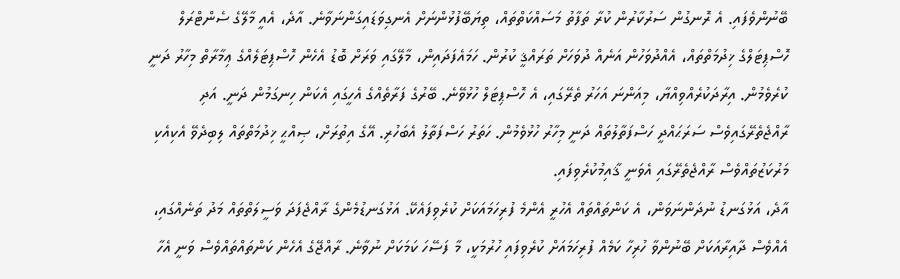ބޭނުންވެފައި. އެ ރޮނގުން ސަރުކާރުން ކުރާ ތަފާތު މަސައްކަތްތައް، ތިޔަބޭފުޅުންނަށް އެނގިވަޑައިގަންނަވާނެ. އާދެ، އެއީ މާލޭގެ ސެންޓްރަލް ހޮސްޕިޓަލްގެ ޚިދުމަތްތައް، އެއްދުވަހުން އަނެއް ދުވަހަށް ތަރައްޤީ ކުރުން. ހަމައެފަދައިން، މާލޭގައި ވަރަށް ބޮޑު އެހެން ހޮސްޕިޓަލެއްގެ ޢިމާރާތް މިހާރު ދަނީ ކުރެވެމުން. އިރާދަކުރެއްވިއްޔާ، މިއަންނަ އަހަރު ތެރޭގައި، އެ ހޮސްޕިޓަލް ހުޅުވޭނެ. ބޭރުގެ ފަރާތެއްގެ އެހީގައި އެކަން ހިނގަމުން ދަނީ. އަދި ރާއްޖެތެރޭގައިވެސް ސަރަޙައްދީ ހަސްފަތާލުތައް ދަނީ މިހާރު ހުޅުވެމުން. ހަތަރު ހަސްފަތާލު އެބަހުރި. އޭގެ އިތުރަށް، ޞިއްޙީ ޚިދުމަތްތައް ލިބިދެވޭ އެކިއެކި މަރުކަޒުތައްވެސް ރާއްޖެތެރޭގައި އެވަނީ ޤާއިމުކުރެވިފައި.
އާދެ، އަޅުގަނޑު ނުދަންނަވަން، އެ ކަންތައްތައް އެހުރީ އެންމެ ފުރިހަމައަކަށް ކުރެވިފައެކޭ. އަޅުގަނޑުމެންގެ ރާއްޖެފަދަ ވަސީލަތްތައް މަދު ތަނެއްގައި، އެއްވެސް ދާއިރާއަކަށް ބޭނުންވާ ހުރިހާ ކަމެއް ފުރިހަމައަށް ކުރެވިފައި ހުރުމަކީ، މާ ފަސޭހަ ކަމަކަށް ނުވާނެ. ރާއްޖޭގެ އެހެން ކަންތައްތައްވެސް ވަނީ އެހާ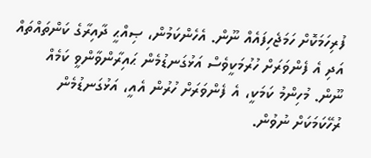ފުރިހަމަކޮށް ހަމަޖެހިފައެއް ނޫން. އެހެންކަމުން، ޞިއްޙީ ދާއިރާގެ ކަންތައްތައް އަދި އެ ފެންވަރަށް ހުރުމަކީވެސް އަޅުގަނޑުމެން ޙައިރާންވާންވީ ކަމެއް ނޫން. މުހިންމު ކަމަކީ، އެ ފެންވަރަށް ހުރުން އެއީ، އަޅުގަނޑުމެން ރުހޭކަމަކަށް ނުވުން.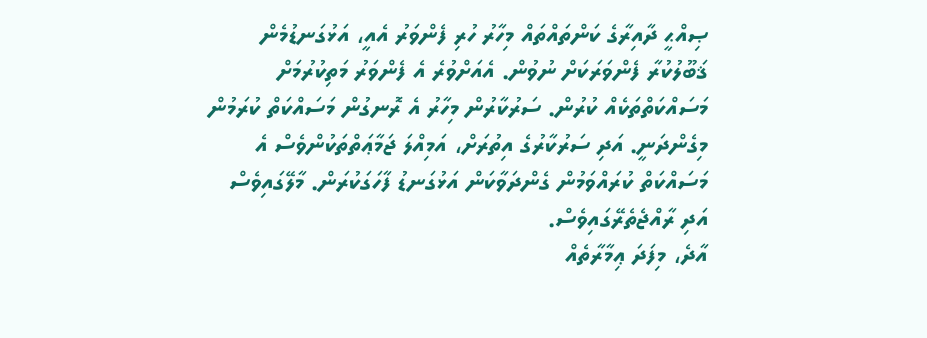ޞިއްޙީ ދާއިރާގެ ކަންތައްތައް މިހާރު ހުރި ފެންވަރު އެއީ، އަޅުގަނޑުމެން ޤަބޫލުކުރާ ފެންވަރަކަށް ނުވުން. އެއަށްވުރެ އެ ފެންވަރު މަތިކުރުމަށް މަސައްކަތްތަކެއް ކުރުން. ސަރުކާރުން މިހާރު އެ ރޮނގުން މަސައްކަތް ކުރަމުން މިގެންދަނީ. އަދި ސަރުކާރުގެ އިތުރަށް، އަމިއްލަ ޖަމާޢަތްތަކުންވެސް އެ މަސައްކަތް ކުރައްވަމުން ގެންދަވާކަން އަޅުގަނޑު ފާހަގަކުރަން. މާލޭގައިވެސް އަދި ރާއްޖެތެރޭގައިވެސް.
އާދެ، މިފަދަ ޢިމާރާތެއް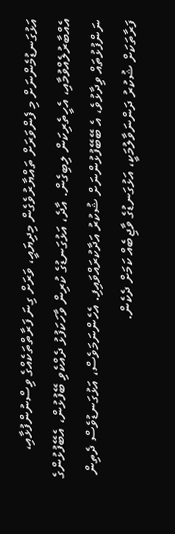އަޅުގަނޑުމެންނަށް މި ފެންވަރަށް ތައްޔާރުވެގެން މިދިޔައީ، ވަރަށް ގިނަ ފަރާތްތަކެއްގެ ވިސްނުންފުޅާއި، އެއްބާރުލެއްވުމާއި، އެހީތެރިކަން ލިބިގެން. އާދެ، އަޅުގަނޑުގެ ކުރިން ވާހަކަފުޅު ދެއްކެވި ބޭފުޅުން، އެބޭފުޅުންގެ ނަންފުޅުތައް ވިދާޅުވެ، އެ ބޭބޭފުޅުންނަށް ޝުކުރު އަދާކުރައްވައިފި. އެހެންނަމަވެސް، އަޅުގަނޑުވެސް ދެތިން ފަރާތަކަށް ޝުކުރު ދަންނަވާލުމަކީ، އަޅުގަނޑުގެ ވާޖިބެއް ކަމަށް ދެކެން.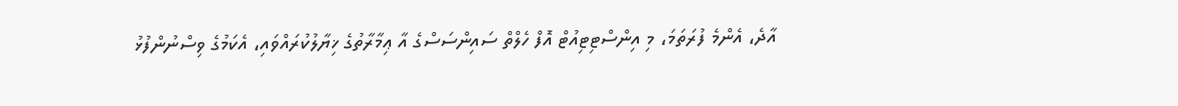އާދެ، އެންމެ ފުރަތަމަ، މި އިންސްޓިޓިއުޓް އޮފް ހެލްތް ސައިންސަސްގެ އާ ޢިމާރާތުގެ ޚިޔާލުކުރައްވައި، އެކަމުގެ ވިސްނުންފުޅު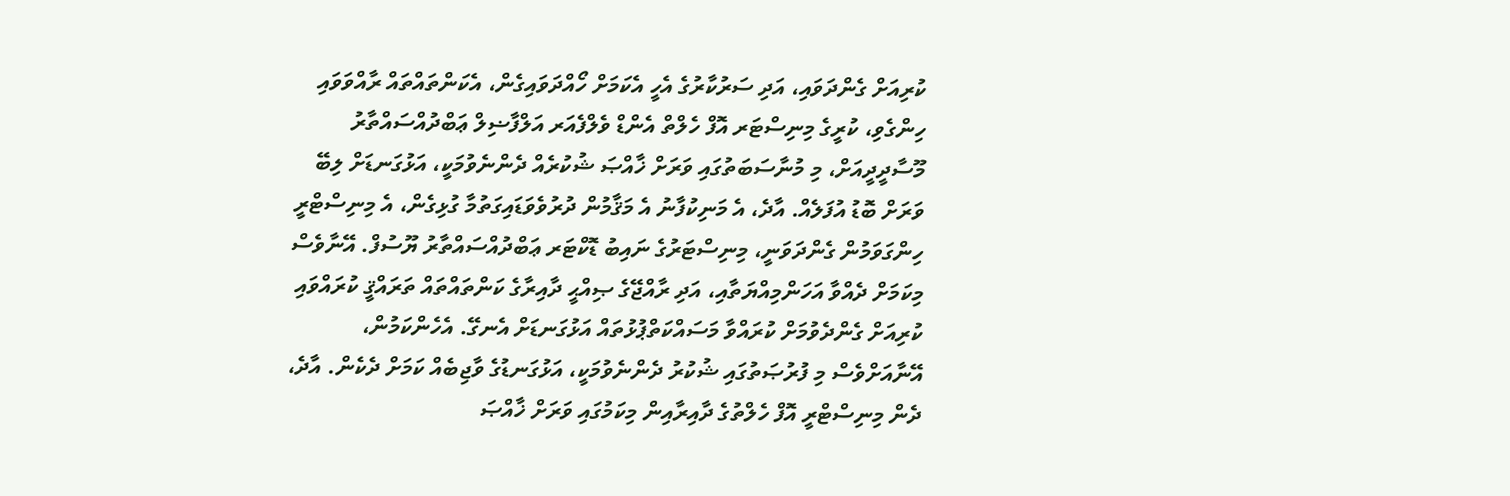ކުރިއަށް ގެންދަވައި، އަދި ސަރުކާރުގެ އެހީ އެކަމަށް ހޯއްދަވައިގެން، އެކަންތައްތައް ރާއްވަވައި ހިންގެވި، ކުރީގެ މިނިސްޓަރ އޮފް ހެލްތް އެންޑް ވެލްފެއަރ އަލްފާޟިލް ޢަބްދުއްސައްތާރު މޫސާދީދީއަށް، މި މުނާސަބަތުގައި ވަރަށް ޚާއްޞަ ޝުކުރެއް ދެންނެވުމަކީ، އަޅުގަނޑަށް ލިބޭ ވަރަށް ބޮޑު އުފަލެއް. އާދެ، އެ މަނިކުފާނު އެ މަޤާމުން ދުރުވެވަޑައިގަތުމާ ގުޅިގެން، އެ މިނިސްޓްރީ ހިންގަވަމުން ގެންދަވަނީ، މިނިސްޓަރުގެ ނައިބު ޑޮކްޓަރ ޢަބްދުއްސައްތާރު ޔޫސުފް. އޭނާވެސް މިކަމަށް ދެއްވާ އަހަންމިއްޔަތާއި، އަދި ރާއްޖޭގެ ޞިއްޙީ ދާއިރާގެ ކަންތައްތައް ތަރައްޤީ ކުރައްވައި ކުރިއަށް ގެންދެވުމަށް ކުރައްވާ މަސައްކަތްޕުޅުތައް އަޅުގަނޑަށް އެނގޭ. އެހެންކަމުން، އޭނާއަށްވެސް މި ފުރުޞަތުގައި ޝުކުރު ދެންނެވުމަކީ، އަޅުގަނޑުގެ ވާޖިބެއް ކަމަށް ދެކެން. އާދެ، ދެން މިނިސްޓްރީ އޮފް ހެލްތުގެ ދާއިރާއިން މިކަމުގައި ވަރަށް ޚާއްޞަ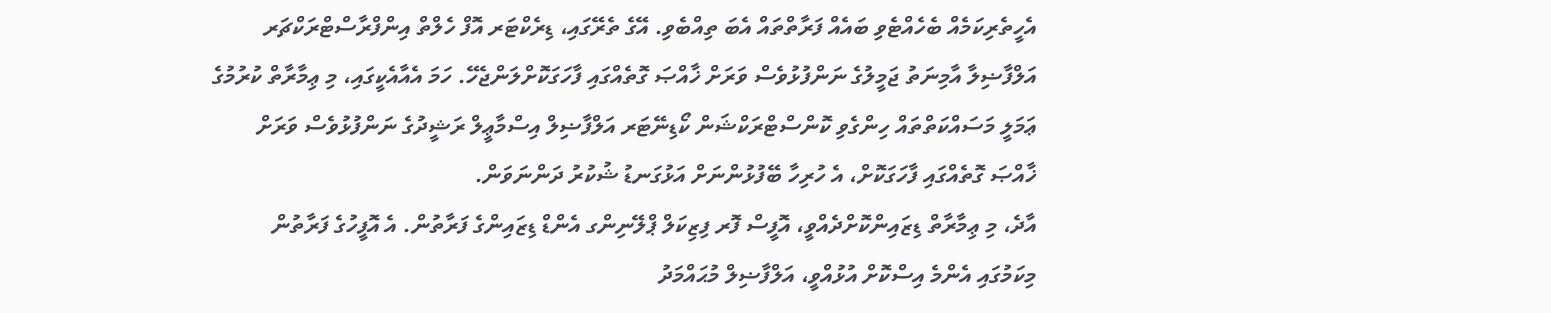އެހީތެރިކަމެއް ބެހެއްޓެވި ބައެއް ފަރާތްތައް އެބަ ތިއްބެވި. އޭގެ ތެރޭގައި، ޑިރެކްޓަރ އޮފް ހެލްތް އިންފްރާސްޓްރަކްޗަރ އަލްފާޟިލާ އާމިނަތު ޖަމީލުގެ ނަންފުޅުވެސް ވަރަށް ޚާއްޞަ ގޮތެއްގައި ފާހަގަކޮށްލަންޖެހޭ. ހަމަ އެއާއެކީގައި، މި ޢިމާރާތް ކުރުމުގެ ޢަމަލީ މަސައްކަތްތައް ހިންގެވި ކޮންސްޓްރަކްޝަން ކޯޑިނޭޓަރ އަލްފާޟިލް އިސްމާޢީލް ރަޝީދުގެ ނަންފުޅުވެސް ވަރަށް ޚާއްޞަ ގޮތެއްގައި ފާހަގަކޮށް، އެ ހުރިހާ ބޭފުޅުންނަށް އަޅުގަނޑު ޝުކުރު ދަންނަވަން.
އާދެ، މި ޢިމާރާތް ޑިޒައިންކޮށްދެއްވީ، އޮފީސް ފޮރ ފިޒިކަލް ޕްލޭނިންގ އެންޑް ޑިޒައިންގެ ފަރާތުން. އެ އޮފީހުގެ ފަރާތުން މިކަމުގައި އެންމެ އިސްކޮށް އުޅުއްވީ، އަލްފާޟިލް މުޙައްމަދު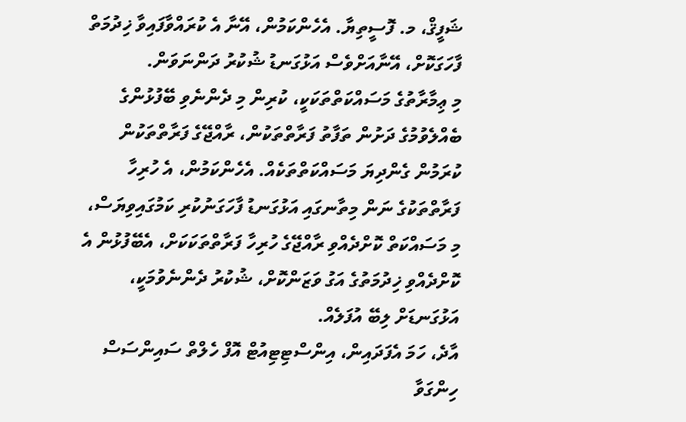ޝަފީޤް، މ. ފޮސީތިޔާ. އެހެންކަމުން، އޭނާ އެ ކުރައްވާފައިވާ ޚިދުމަތް ފާހަގަކޮށް، އޭނާއަށްވެސް އަޅުގަނޑު ޝުކުރު ދަންނަވަން.
މި ޢިމާރާތުގެ މަސައްކަތްތަކަކީ، ކުރިން މި ދެންނެވި ބޭފުޅުންގެ ބެއްލެވުމުގެ ދަށުން ތަފާތު ފަރާތްތަކުން، ރާއްޖޭގެ ފަރާތްތަކުން ކުރަމުން ގެންދިޔަ މަސައްކަތްތަކެއް. އެހެންކަމުން، އެ ހުރިހާ ފަރާތްތަކުގެ ނަން މިތާނގައި އަޅުގަނޑު ފާހަގަނުކުރި ކަމުގައިވިޔަސް، މި މަސައްކަތް ކޮށްދެއްވި ރާއްޖޭގެ ހުރިހާ ފަރާތްތަކަކަށް، އެބޭފުޅުން އެ ކޮށްދެއްވި ޚިދުމަތުގެ އަގު ވަޒަންކޮށް، ޝުކުރު ދެންނެވުމަކީ، އަޅުގަނޑަށް ލިބޭ އުފަލެއް.
އާދެ، ހަމަ އެފަދައިން، އިންސްޓިޓިއުޓް އޮފް ހެލްތް ސައިންސަސް ހިންގަވާ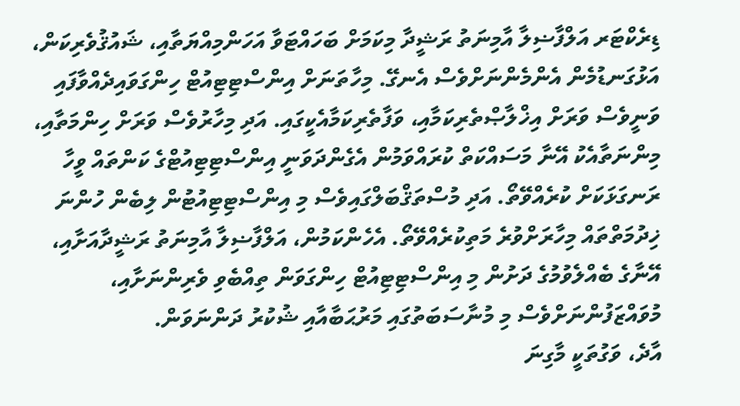ޑިރެކްޓަރ އަލްފާޟިލާ އާމިނަތު ރަޝީދާ މިކަމަށް ބަހައްޓަވާ އަހަންމިއްޔަތާއި، ޝައުޤުވެރިކަން، އަޅުގަނޑުމެން އެންމެންނަށްވެސް އެނގޭ. މިހާތަނަށް އިންސްޓިޓިއުޓް ހިންގަވައިދެއްވާފައި ވަނީވެސް ވަރަށް އިޚްލާޞްތެރިކަމާއި، ވަފާތެރިކަމާއެކީގައި. އަދި މިހާރުވެސް ވަރަށް ހިންމަތާއި، މިންނަތާއެކު އޭނާ މަސައްކަތް ކުރައްވަމުން އެގެންދަވަނީ އިންސްޓިޓިއުޓްގެ ކަންތައް ވީހާ ރަނގަޅަކަށް ކުރެއްވޭތޯ. އަދި މުސްތަޤްބަލްގައިވެސް މި އިންސްޓިޓިއުޓުން ލިބެން ހުންނަ ޚިދުމަތްތައް މިހާރަށްވުރެ މަތިކުރެއްވޭތޯ. އެހެންކަމުން، އަލްފާޟިލާ އާމިނަތު ރަޝީދާއަށާއި، އޭނާގެ ބެއްލެވުމުގެ ދަށުން މި އިންސްޓިޓިއުޓް ހިންގަވަން ތިއްބެވި ވެރިންނަށާއި، މުވައްޒަފުންނަށްވެސް މި މުނާސަބަތުގައި މަރުޙަބާއާއި ޝުކުރު ދަންނަވަން.
އާދެ، ވަގުތަކީ މާގިނަ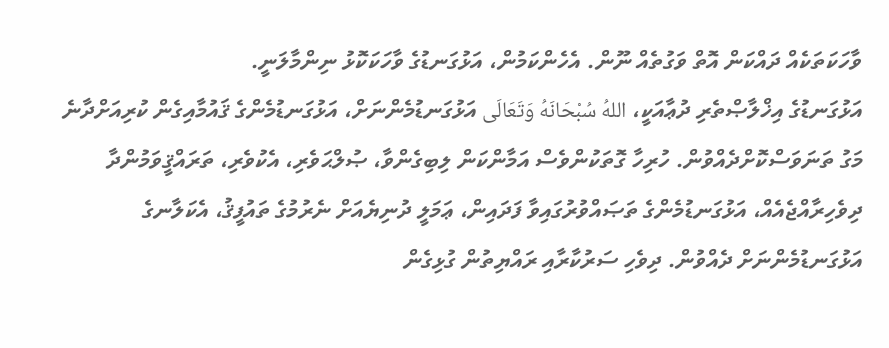ވާހަކަތަކެއް ދައްކަން އޮތް ވަގުތެއް ނޫން. އެހެންކަމުން، އަޅުގަނޑުގެ ވާހަކަކޮޅު ނިންމާލަނީ.
އަޅުގަނޑުގެ އިޚްލާޞްތެރި ދުޢާއަކީ، اللهُ سُبْحَانَهُ وَتَعَالَى އަޅުގަނޑުމެންނަށް، އަޅުގަނޑުމެންގެ ޤައުމާއިގެން ކުރިއަށްދާނެ މަގު ތަނަވަސްކޮށްދެއްވުން. ހުރިހާ ގޮތަކުންވެސް އަމާންކަން ލިބިގެންވާ، ޞުލްޙަވެރި، އެކުވެރި، ތަރައްޤީވަމުންދާ ދިވެހިރާއްޖެއެއް، އަޅުގަނޑުމެންގެ ތަޞައްވުރުގައިވާ ފަދައިން، ޢަމަލީ ދުނިޔެއަށް ނެރުމުގެ ތައުފީޤު، އެކަލާނގެ އަޅުގަނޑުމެންނަށް ދެއްވުން. ދިވެހި ސަރުކާރާއި ރައްޔިތުން ގުޅިގެން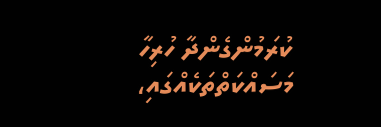ކުރަމުންގެންދާ ހުރިހާ މަސައްކަތްތަކެއްގައި،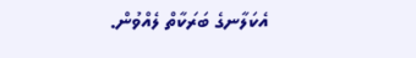އެކަލާނގެ ބަރަކާތް ލެއްވުން.